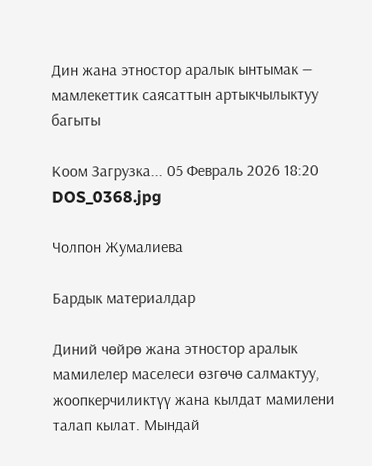Дин жана этностор аралык ынтымак — мамлекеттик саясаттын артыкчылыктуу багыты

Коом Загрузка... 05 Февраль 2026 18:20
DOS_0368.jpg

Чолпон Жумалиева

Бардык материалдар

Диний чөйрө жана этностор аралык мамилелер маселеси өзгөчө салмактуу, жоопкерчиликтүү жана кылдат мамилени талап кылат. Мындай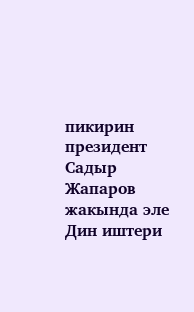пикирин президент Садыр Жапаров жакында эле Дин иштери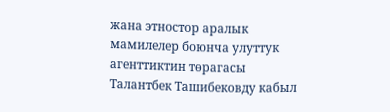жана этностор аралык мамилелер боюнча улуттук агенттиктин төрагасы Талантбек Ташибековду кабыл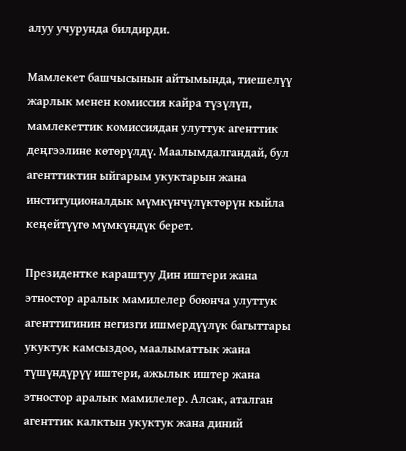алуу учурунда билдирди.

Мамлекет башчысынын айтымында, тиешелүү жарлык менен комиссия кайра түзүлүп, мамлекеттик комиссиядан улуттук агенттик деңгээлине көтөрүлдү. Маалымдалгандай, бул агенттиктин ыйгарым укуктарын жана институционалдык мүмкүнчүлүктөрүн кыйла кеңейтүүгө мүмкүндүк берет.

Президентке караштуу Дин иштери жана этностор аралык мамилелер боюнча улуттук агенттигинин негизги ишмердүүлүк багыттары укуктук камсыздоо, маалыматтык жана түшүндүрүү иштери, ажылык иштер жана этностор аралык мамилелер. Алсак, аталган агенттик калктын укуктук жана диний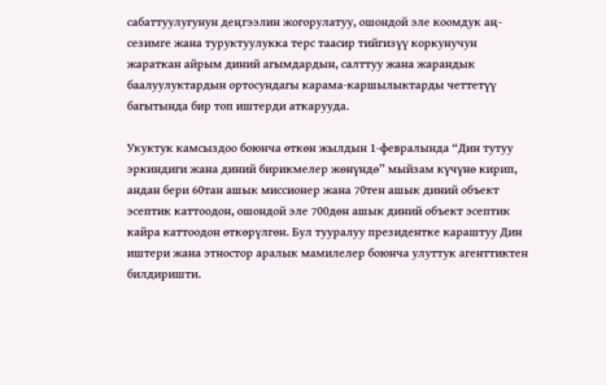сабаттуулугунун деңгээлин жогорулатуу, ошондой эле коомдук аң-сезимге жана туруктуулукка терс таасир тийгизүү коркунучун жараткан айрым диний агымдардын, салттуу жана жарандык баалуулуктардын ортосундагы карама-каршылыктарды четтетүү багытында бир топ иштерди аткарууда.

Укуктук камсыздоо боюнча өткөн жылдын 1-февралында “Дин тутуу эркиндиги жана диний бирикмелер жөнүндө” мыйзам күчүнө кирип, андан бери 60тан ашык миссионер жана 70тен ашык диний объект эсептик каттоодон, ошондой эле 700дөн ашык диний объект эсептик кайра каттоодон өткөрүлгөн. Бул тууралуу президентке караштуу Дин иштери жана этностор аралык мамилелер боюнча улуттук агенттиктен билдиришти.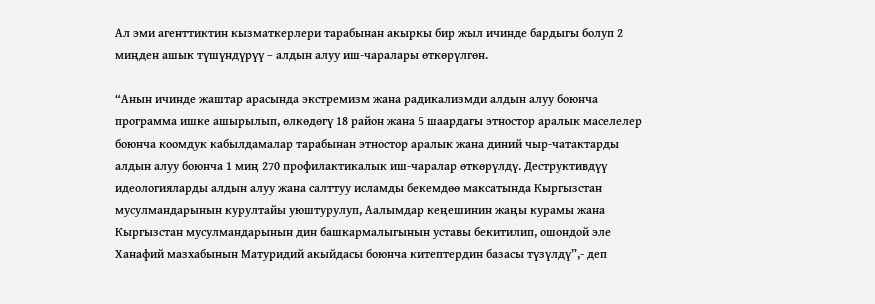Ал эми агенттиктин кызматкерлери тарабынан акыркы бир жыл ичинде бардыгы болуп 2 миңден ашык түшүндүрүү – алдын алуу иш-чаралары өткөрүлгөн.

“Анын ичинде жаштар арасында экстремизм жана радикализмди алдын алуу боюнча программа ишке ашырылып, өлкөдөгү 18 район жана 5 шаардагы этностор аралык маселелер боюнча коомдук кабылдамалар тарабынан этностор аралык жана диний чыр-чатактарды алдын алуу боюнча 1 миң 270 профилактикалык иш-чаралар өткөрүлдү. Деструктивдүү идеологияларды алдын алуу жана салттуу исламды бекемдөө максатында Кыргызстан мусулмандарынын курултайы уюштурулуп, Аалымдар кеңешинин жаңы курамы жана Кыргызстан мусулмандарынын дин башкармалыгынын уставы бекитилип, ошондой эле Ханафий мазхабынын Матуридий акыйдасы боюнча китептердин базасы түзүлдү”,- деп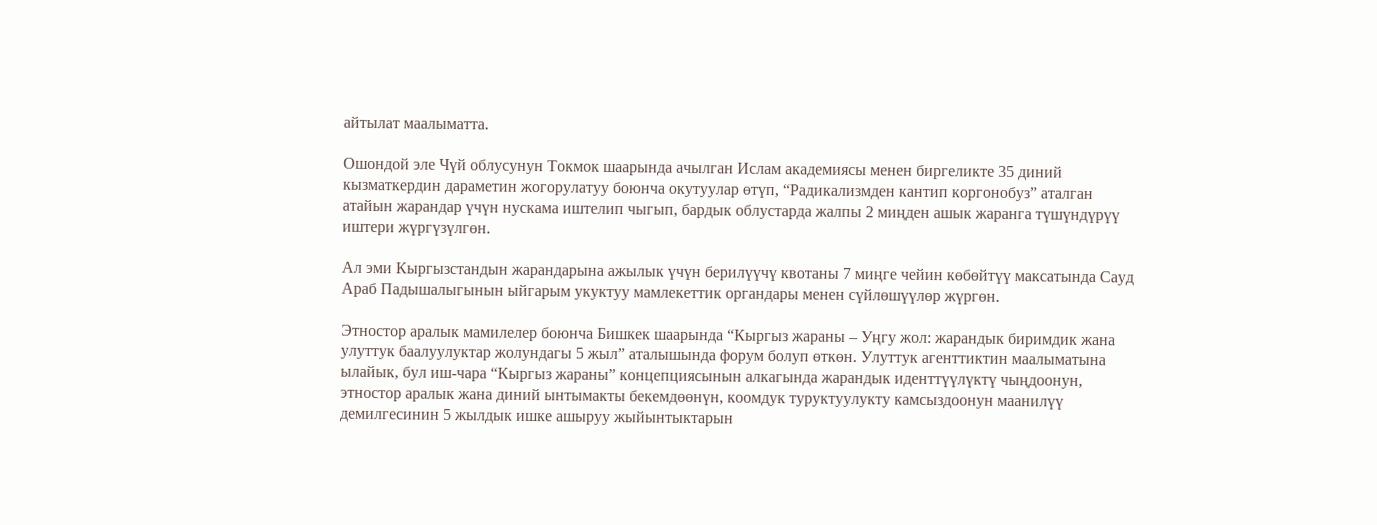айтылат маалыматта.

Ошондой эле Чүй облусунун Токмок шаарында ачылган Ислам академиясы менен биргеликте 35 диний кызматкердин дараметин жогорулатуу боюнча окутуулар өтүп, “Радикализмден кантип коргонобуз” аталган атайын жарандар үчүн нускама иштелип чыгып, бардык облустарда жалпы 2 миңден ашык жаранга түшүндүрүү иштери жүргүзүлгөн.

Ал эми Кыргызстандын жарандарына ажылык үчүн берилүүчү квотаны 7 миңге чейин көбөйтүү максатында Сауд Араб Падышалыгынын ыйгарым укуктуу мамлекеттик органдары менен сүйлөшүүлөр жүргөн.

Этностор аралык мамилелер боюнча Бишкек шаарында “Кыргыз жараны – Уңгу жол: жарандык биримдик жана улуттук баалуулуктар жолундагы 5 жыл” аталышында форум болуп өткөн. Улуттук агенттиктин маалыматына ылайык, бул иш-чара “Кыргыз жараны” концепциясынын алкагында жарандык иденттүүлүктү чыңдоонун, этностор аралык жана диний ынтымакты бекемдөөнүн, коомдук туруктуулукту камсыздоонун маанилүү демилгесинин 5 жылдык ишке ашыруу жыйынтыктарын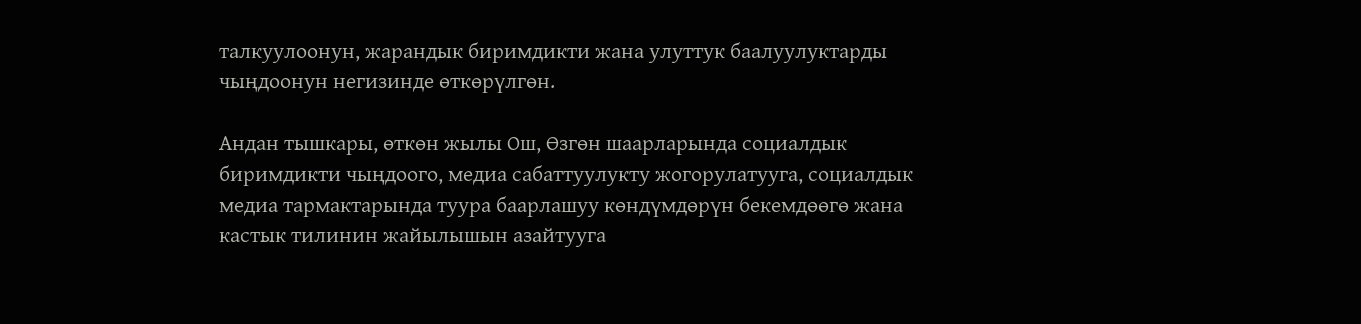талкуулоонун, жарандык биримдикти жана улуттук баалуулуктарды чыңдоонун негизинде өткөрүлгөн.

Андан тышкары, өткөн жылы Ош, Өзгөн шаарларында социалдык биримдикти чыңдоого, медиа сабаттуулукту жогорулатууга, социалдык медиа тармактарында туура баарлашуу көндүмдөрүн бекемдөөгө жана кастык тилинин жайылышын азайтууга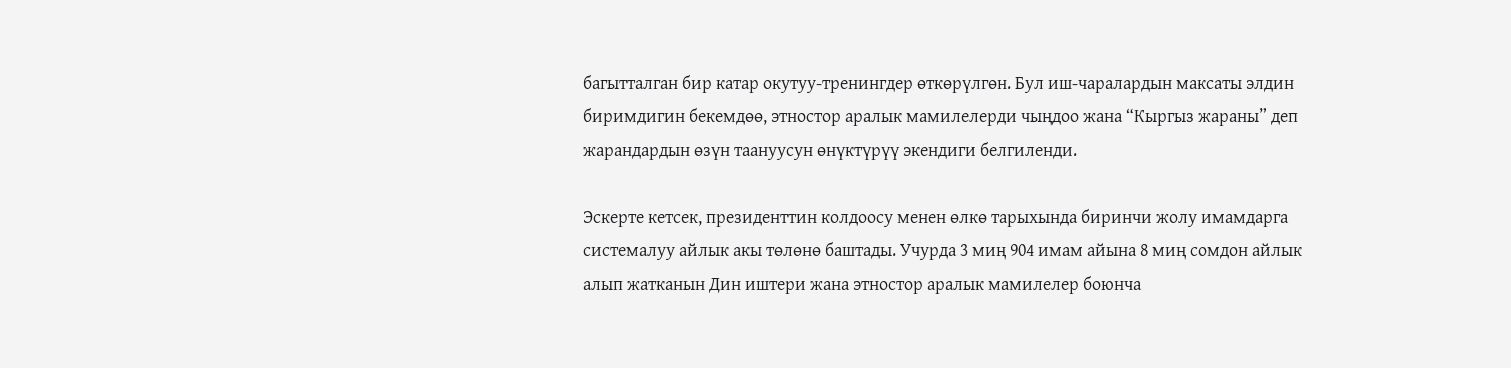багытталган бир катар окутуу-тренингдер өткөрүлгөн. Бул иш-чаралардын максаты элдин биримдигин бекемдөө, этностор аралык мамилелерди чыңдоо жана “Кыргыз жараны” деп жарандардын өзүн таануусун өнүктүрүү экендиги белгиленди.

Эскерте кетсек, президенттин колдоосу менен өлкө тарыхында биринчи жолу имамдарга системалуу айлык акы төлөнө баштады. Учурда 3 миң 904 имам айына 8 миң сомдон айлык алып жатканын Дин иштери жана этностор аралык мамилелер боюнча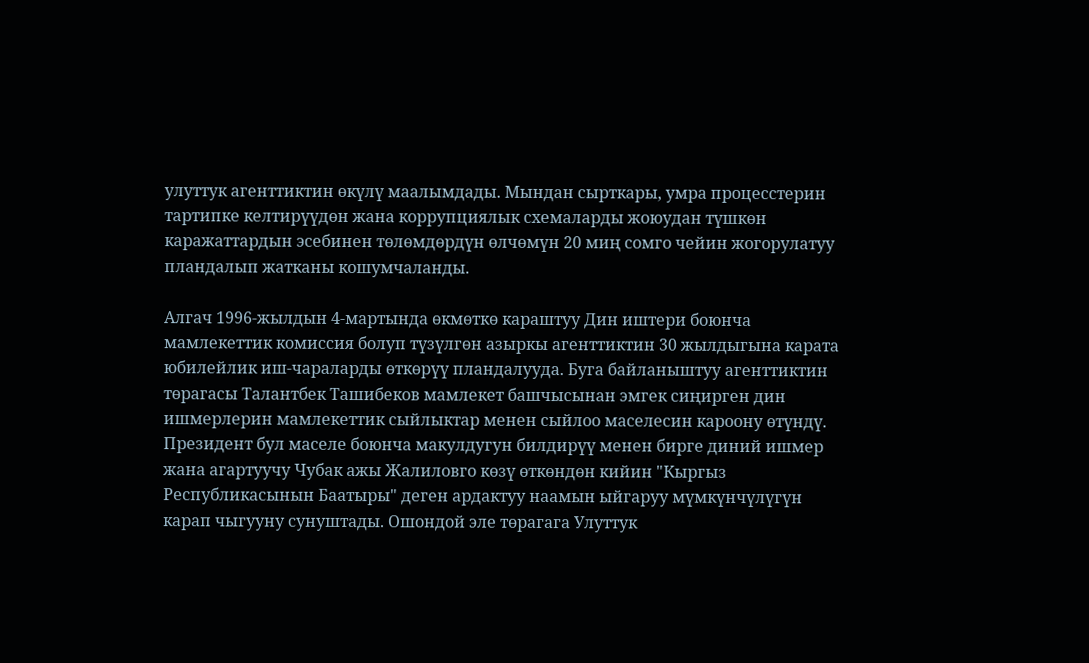улуттук агенттиктин өкүлү маалымдады. Мындан сырткары, умра процесстерин тартипке келтирүүдөн жана коррупциялык схемаларды жоюудан түшкөн каражаттардын эсебинен төлөмдөрдүн өлчөмүн 20 миң сомго чейин жогорулатуу пландалып жатканы кошумчаланды.

Алгач 1996-жылдын 4-мартында өкмөткө караштуу Дин иштери боюнча мамлекеттик комиссия болуп түзүлгөн азыркы агенттиктин 30 жылдыгына карата юбилейлик иш-чараларды өткөрүү пландалууда. Буга байланыштуу агенттиктин төрагасы Талантбек Ташибеков мамлекет башчысынан эмгек сиңирген дин ишмерлерин мамлекеттик сыйлыктар менен сыйлоо маселесин кароону өтүндү. Президент бул маселе боюнча макулдугун билдирүү менен бирге диний ишмер жана агартуучу Чубак ажы Жалиловго көзү өткөндөн кийин "Кыргыз Республикасынын Баатыры" деген ардактуу наамын ыйгаруу мүмкүнчүлүгүн карап чыгууну сунуштады. Ошондой эле төрагага Улуттук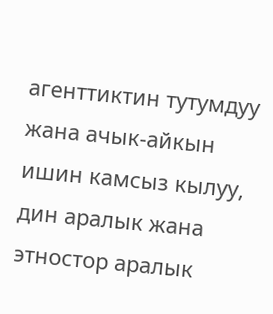агенттиктин тутумдуу жана ачык-айкын ишин камсыз кылуу, дин аралык жана этностор аралык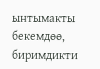ынтымакты бекемдөө, биримдикти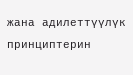жана адилеттүүлүк принциптерин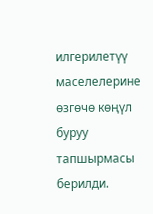илгерилетүү маселелерине өзгөчө көңүл буруу тапшырмасы берилди.